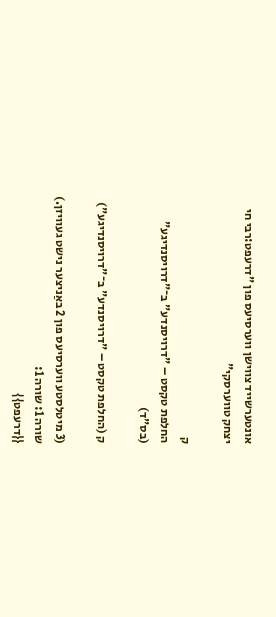אונטערשייד צווישן ווערסיעס פון "דרעפט:רבי חי יצחק טווערסקי"

ק
החלפת טקסט – "דרויסנדע" ב־"דרויסנדיגע"
(בס"ד)

ק (החלפת טקסט – "דרויסנדע" ב־"דרויסנדיגע")

(3 מיטלסטע ווערסיעס פון 2 באַניצער נישט געוויזן.)
שורה 1: שורה 1:
{{דרעפט}}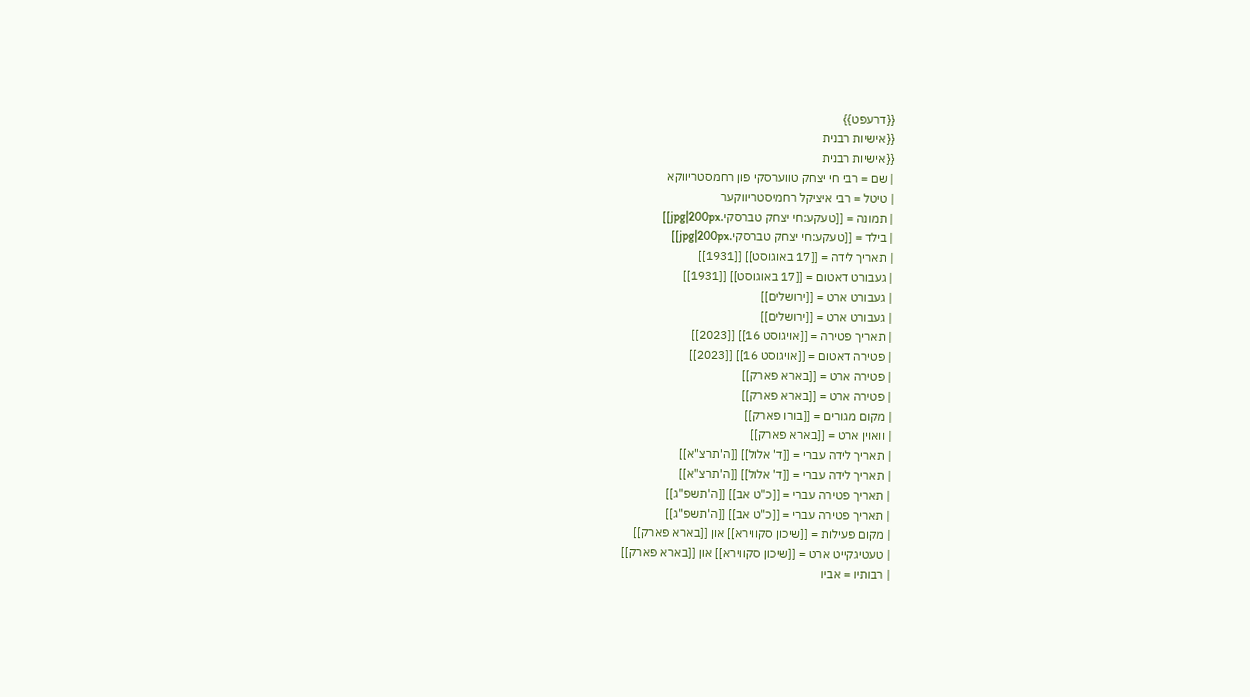{{דרעפט}}
{{אישיות רבנית
{{אישיות רבנית
| שם = רבי חי יצחק טווערסקי פון רחמסטריווקא
| טיטל = רבי איציקל רחמיסטריווקער
| תמונה = [[טעקע:חי יצחק טברסקי.jpg|200px]]
| בילד = [[טעקע:חי יצחק טברסקי.jpg|200px]]
| תאריך לידה = [[17 באוגוסט]] [[1931]]
| געבורט דאטום = [[17 באוגוסט]] [[1931]]
| געבורט ארט = [[ירושלים]]
| געבורט ארט = [[ירושלים]]
| תאריך פטירה = [[אויגוסט 16]] [[2023]]
| פטירה דאטום = [[אויגוסט 16]] [[2023]]
| פטירה ארט = [[בארא פארק]]
| פטירה ארט = [[בארא פארק]]
| מקום מגורים = [[בורו פארק]]
| וואוין ארט = [[בארא פארק]]
| תאריך לידה עברי = [[ד' אלול]] [[ה'תרצ"א]]
| תאריך לידה עברי = [[ד' אלול]] [[ה'תרצ"א]]
| תאריך פטירה עברי = [[כ"ט אב]] [[ה'תשפ"ג]]
| תאריך פטירה עברי = [[כ"ט אב]] [[ה'תשפ"ג]]
| מקום פעילות = [[שיכון סקווירא]] און [[בארא פארק]]
| טעטיגקייט ארט = [[שיכון סקווירא]] און [[בארא פארק]]
| רבותיו = אביו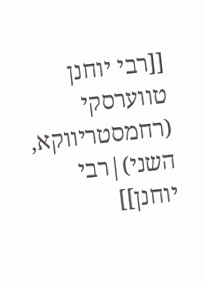[[רבי יוחנן טווערסקי (רחמסטריווקא, השני)|רבי יוחנן]]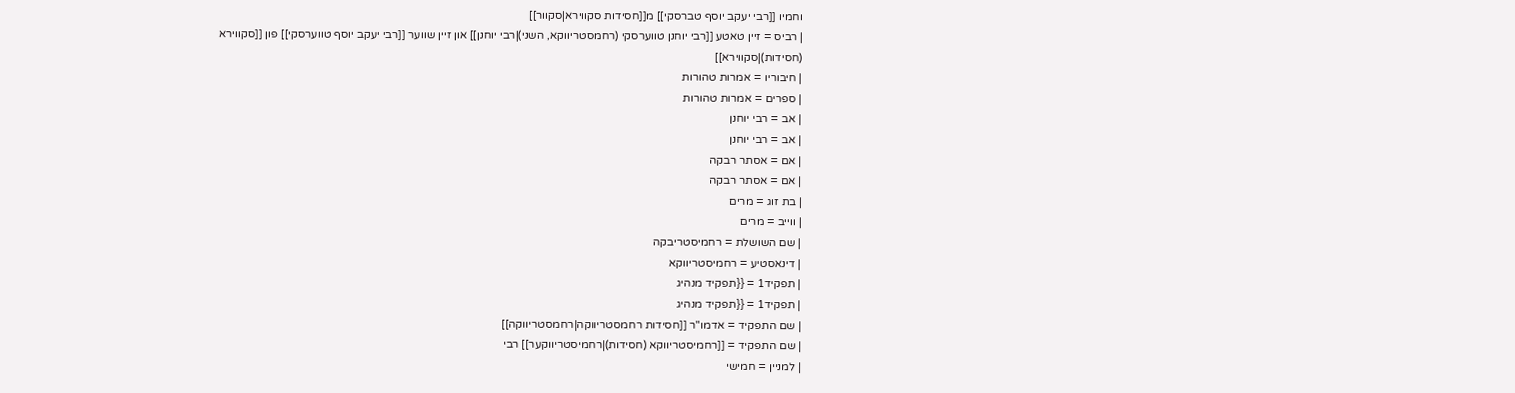וחמיו [[רבי יעקב יוסף טברסקי]] מ[[חסידות סקווירא|סקוור]]
| רביס = זיין טאטע [[רבי יוחנן טווערסקי (רחמסטריווקא, השני)|רבי יוחנן]] און זיין שווער [[רבי יעקב יוסף טווערסקי]] פון [[סקווירא (חסידות)|סקווירא]]
| חיבוריו = אמרות טהורות
| ספרים = אמרות טהורות
| אב = רבי יוחנן
| אב = רבי יוחנן
| אם = אסתר רבקה
| אם = אסתר רבקה
| בת זוג = מרים
| ווייב = מרים
| שם השושלת = רחמיסטריבקה
| דינאסטיע = רחמיסטריווקא
| תפקיד1 = {{תפקיד מנהיג
| תפקיד1 = {{תפקיד מנהיג
| שם התפקיד = אדמו"ר [[חסידות רחמסטריווקה|רחמסטריווקה]]
| שם התפקיד = [[רחמיסטריווקא (חסידות)|רחמיסטריווקער]] רבי
| למניין = חמישי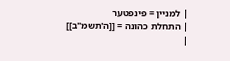| למניין = פינפטער
| התחלת כהונה = [[ה'תשמ"ב]]
|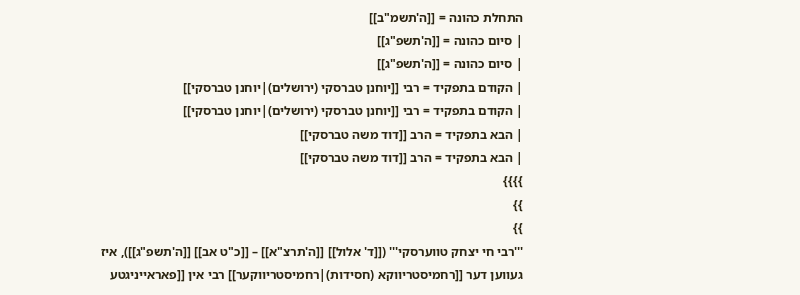התחלת כהונה = [[ה'תשמ"ב]]
| סיום כהונה = [[ה'תשפ"ג]]
| סיום כהונה = [[ה'תשפ"ג]]
| הקודם בתפקיד = רבי [[יוחנן טברסקי (ירושלים)|יוחנן טברסקי]]
| הקודם בתפקיד = רבי [[יוחנן טברסקי (ירושלים)|יוחנן טברסקי]]
| הבא בתפקיד = הרב [[דוד משה טברסקי]]
| הבא בתפקיד = הרב [[דוד משה טברסקי]]
}}}}
}}
}}
'''רבי חי יצחק טווערסקי''' ([[ד' אלול]] [[ה'תרצ"א]] – [[כ"ט אב]] [[ה'תשפ"ג]]), איז געווען דער [[רחמיסטריווקא (חסידות)|רחמיסטריווקער]] רבי אין [[פאראייניגטע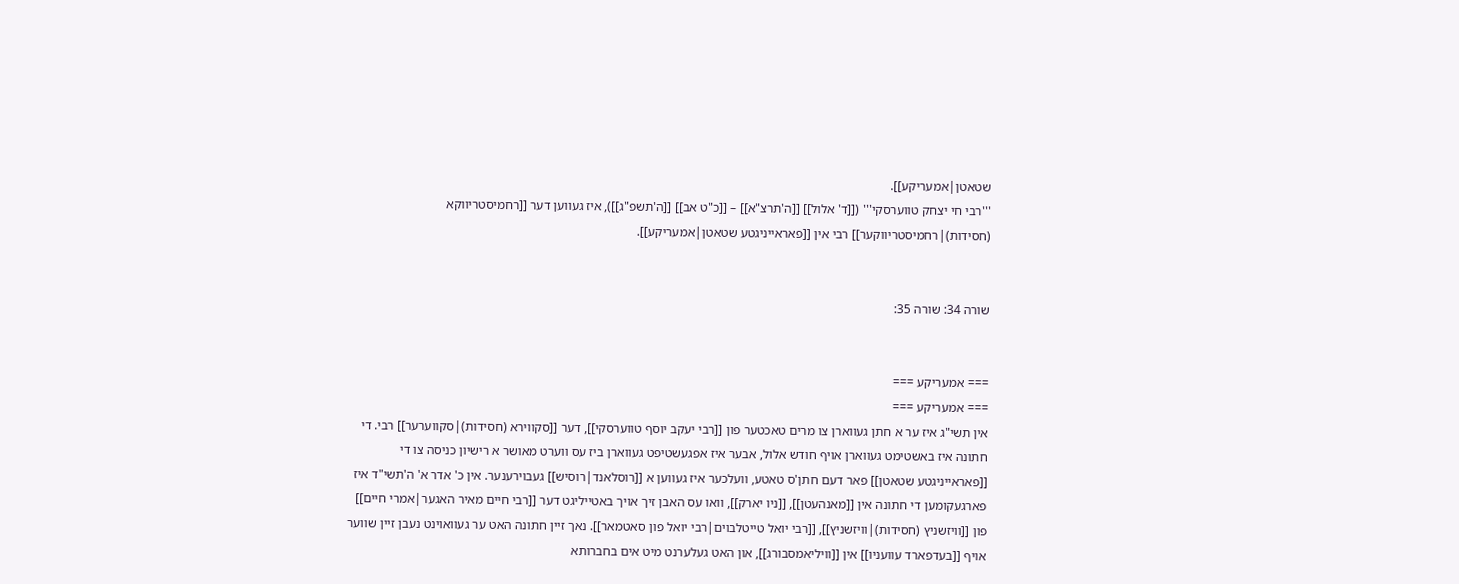שטאטן|אמעריקע]].
'''רבי חי יצחק טווערסקי''' ([[ד' אלול]] [[ה'תרצ"א]] – [[כ"ט אב]] [[ה'תשפ"ג]]), איז געווען דער [[רחמיסטריווקא (חסידות)|רחמיסטריווקער]] רבי אין [[פאראייניגטע שטאטן|אמעריקע]].


שורה 34: שורה 35:


=== אמעריקע ===
=== אמעריקע ===
אין תשי"ג איז ער א חתן געווארן צו מרים טאכטער פון [[רבי יעקב יוסף טווערסקי]], דער [[סקווירא (חסידות)|סקווערער]] רבי. די חתונה איז באשטימט געווארן אויף חודש אלול, אבער איז אפגעשטיפט געווארן ביז עס ווערט מאושר א רישיון כניסה צו די [[פאראייניגטע שטאטן]] פאר דעם חתן'ס טאטע, וועלכער איז געווען א [[רוסלאנד|רוסיש]] געבוירענער. אין כ' אדר א' ה'תשי"ד איז פארגעקומען די חתונה אין [[מאנהעטן]], [[ניו יארק]], וואו עס האבן זיך אויך באטייליגט דער [[רבי חיים מאיר האגער|אמרי חיים]] פון [[וויזשניץ (חסידות)|וויזשניץ]], [[רבי יואל טייטלבוים|רבי יואל פון סאטמאר]]. נאך זיין חתונה האט ער געוואוינט נעבן זיין שווער אויף [[בעדפארד עוועניו]] אין [[וויליאמסבורג]], און האט געלערנט מיט אים בחברותא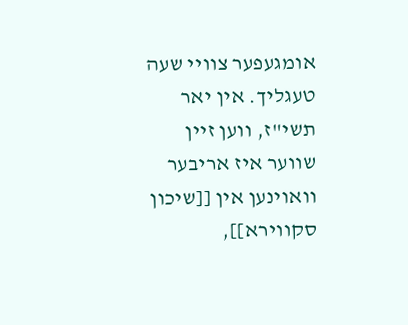אומגעפער צוויי שעה טעגליך. אין יאר תשי"ז, ווען זיין שווער איז אריבער וואוינען אין [[שיכון סקווירא]],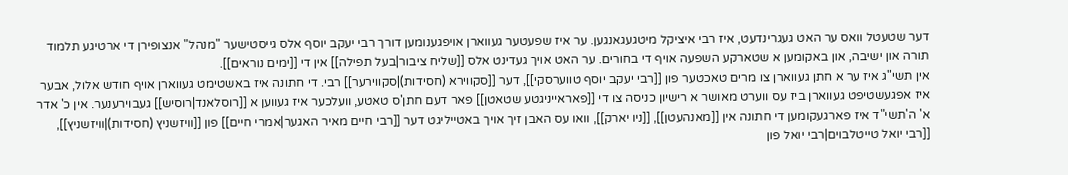דער שטעטל וואס ער האט געגרינדעט, איז רבי איציקל מיטגעגאנגען. ער איז שפעטער געווארן אויפגענומען דורך רבי יעקב יוסף אלס גייסטישער "מנהל" אנצופירן די ארטיגע תלמוד תורה און ישיבה, און באקומען א שטארקע השפעה אויף די בחורים. ער האט אויך געדינט אלס [[שליח ציבור|בעל תפילה]] אין די [[ימים נוראים]].
אין תשי"ג איז ער א חתן געווארן צו מרים טאכטער פון [[רבי יעקב יוסף טווערסקי]], דער [[סקווירא (חסידות)|סקווירער]] רבי. די חתונה איז באשטימט געווארן אויף חודש אלול, אבער איז אפגעשטיפט געווארן ביז עס ווערט מאושר א רישיון כניסה צו די [[פאראייניגטע שטאטן]] פאר דעם חתן'ס טאטע, וועלכער איז געווען א [[רוסלאנד|רוסיש]] געבוירענער. אין כ' אדר א' ה'תשי"ד איז פארגעקומען די חתונה אין [[מאנהעטן]], [[ניו יארק]], וואו עס האבן זיך אויך באטייליגט דער [[רבי חיים מאיר האגער|אמרי חיים]] פון [[וויזשניץ (חסידות)|וויזשניץ]], [[רבי יואל טייטלבוים|רבי יואל פון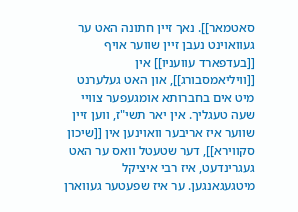סאטמאר]]. נאך זיין חתונה האט ער געוואוינט נעבן זיין שווער אויף [[בעדפארד עוועניו]] אין [[וויליאמסבורג]], און האט געלערנט מיט אים בחברותא אומגעפער צוויי שעה טעגליך. אין יאר תשי"ז, ווען זיין שווער איז אריבער וואוינען אין [[שיכון סקווירא]], דער שטעטל וואס ער האט געגרינדעט, איז רבי איציקל מיטגעגאנגען. ער איז שפעטער געווארן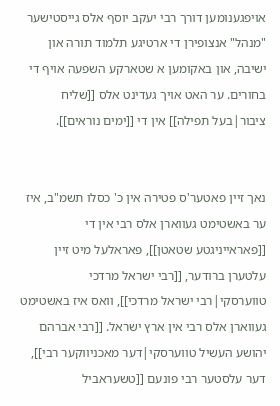אויפגענומען דורך רבי יעקב יוסף אלס גייסטישער "מנהל" אנצופירן די ארטיגע תלמוד תורה און ישיבה, און באקומען א שטארקע השפעה אויף די בחורים. ער האט אויך געדינט אלס [[שליח ציבור|בעל תפילה]] אין די [[ימים נוראים]].


נאך זיין פאטער'ס פטירה אין כ' כסלו תשמ"ב, איז ער באשטימט געווארן אלס רבי אין די [[פאראייניגטע שטאטן]], פּאראלעל מיט זיין עלטערן ברודער, [[רבי ישראל מרדכי טווערסקי|רבי ישראל מרדכי]], וואס איז באשטימט געווארן אלס רבי אין ארץ ישראל. [[רבי אברהם יהושע העשיל טווערסקי|דער מאכניווקער רבי]], דער עלסטער רבי פונעם [[טשעראביל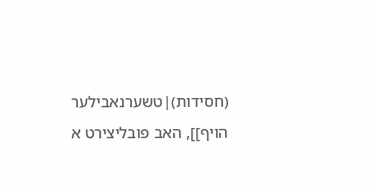(חסידות)|טשערנאבילער הויף]], האב פובליצירט א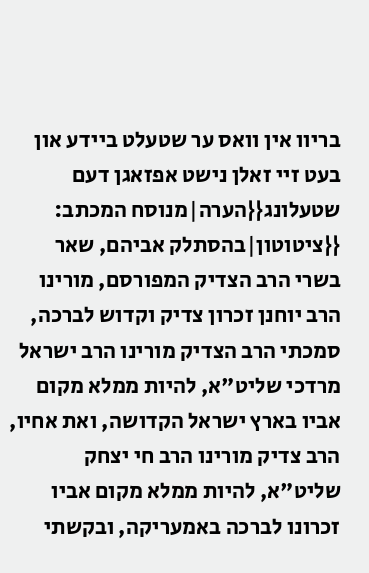בריוו אין וואס ער שטעלט ביידע און בעט זיי זאלן נישט אפזאגן דעם שטעלונג{{הערה|מנוסח המכתב: {{ציטוטון|בהסתלק אביהם, שאר בשרי הרב הצדיק המפורסם, מורינו הרב יוחנן זכרון צדיק וקדוש לברכה, סמכתי הרב הצדיק מורינו הרב ישראל מרדכי שליט"א, להיות ממלא מקום אביו בארץ ישראל הקדושה, ואת אחיו, הרב צדיק מורינו הרב חי יצחק שליט"א, להיות ממלא מקום אביו זכרונו לברכה באמעריקה, ובקשתי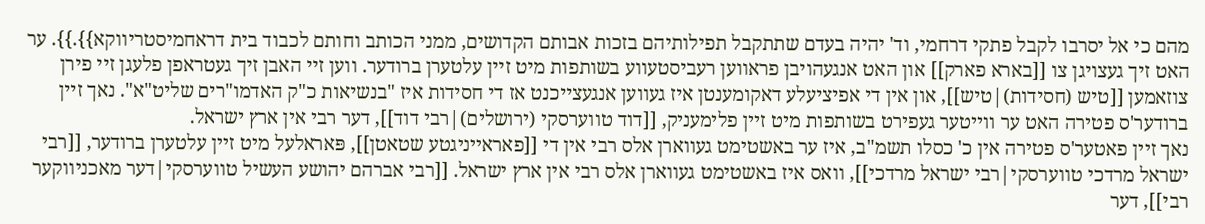מהם כי אל יסרבו לקבל פתקי דרחמי, וד' יהיה בעדם שתתקבל תפילותיהם בזכות אבותם הקדושים, ממני הכותב וחותם לכבוד בית דראחמיסטריווקא}}.}}. ער האט זיך געצויגן צו [[בארא פארק]] און האט אנגעהויבן פראווען רעביסטעווע בשותפות מיט זיין עלטערן ברודער. ווען זיי האבן זיך געטראפן פלעגן זיי פירן צוזאמען [[טיש (חסידות)|טיש]], און אין די אפיציעלע דאקומענטן איז געווען אנגעצייכנט אז די חסידות איז "בנשיאות כ"ק האדמו"רים שליט"א". נאך זיין ברודער'ס פטירה האט ער ווייטער געפירט בשותפות מיט זיין פלימעניק, [[דוד טווערסקי (ירושלים)|רבי דוד]], דער רבי אין ארץ ישראל.
נאך זיין פאטער'ס פטירה אין כ' כסלו תשמ"ב, איז ער באשטימט געווארן אלס רבי אין די [[פאראייניגטע שטאטן]], פּאראלעל מיט זיין עלטערן ברודער, [[רבי ישראל מרדכי טווערסקי|רבי ישראל מרדכי]], וואס איז באשטימט געווארן אלס רבי אין ארץ ישראל. [[רבי אברהם יהושע העשיל טווערסקי|דער מאכניווקער רבי]], דער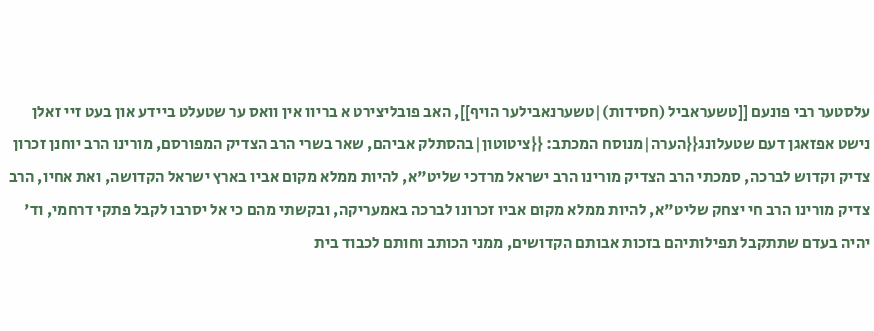עלסטער רבי פונעם [[טשעראביל (חסידות)|טשערנאבילער הויף]], האב פובליצירט א בריוו אין וואס ער שטעלט ביידע און בעט זיי זאלן נישט אפזאגן דעם שטעלונג{{הערה|מנוסח המכתב: {{ציטוטון|בהסתלק אביהם, שאר בשרי הרב הצדיק המפורסם, מורינו הרב יוחנן זכרון צדיק וקדוש לברכה, סמכתי הרב הצדיק מורינו הרב ישראל מרדכי שליט"א, להיות ממלא מקום אביו בארץ ישראל הקדושה, ואת אחיו, הרב צדיק מורינו הרב חי יצחק שליט"א, להיות ממלא מקום אביו זכרונו לברכה באמעריקה, ובקשתי מהם כי אל יסרבו לקבל פתקי דרחמי, וד' יהיה בעדם שתתקבל תפילותיהם בזכות אבותם הקדושים, ממני הכותב וחותם לכבוד בית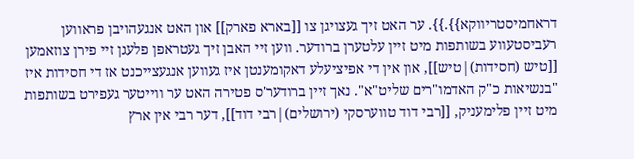דראחמיסטריווקא}}.}}. ער האט זיך געצויגן צו [[בארא פארק]] און האט אנגעהויבן פראווען רעביסטעווע בשותפות מיט זיין עלטערן ברודער. ווען זיי האבן זיך געטראפן פלעגן זיי פירן צוזאמען [[טיש (חסידות)|טיש]], און אין די אפיציעלע דאקומענטן איז געווען אנגעצייכנט אז די חסידות איז "בנשיאות כ"ק האדמו"רים שליט"א". נאך זיין ברודער'ס פטירה האט ער ווייטער געפירט בשותפות מיט זיין פלימעניק, [[רבי דוד טווערסקי (ירושלים)|רבי דוד]], דער רבי אין ארץ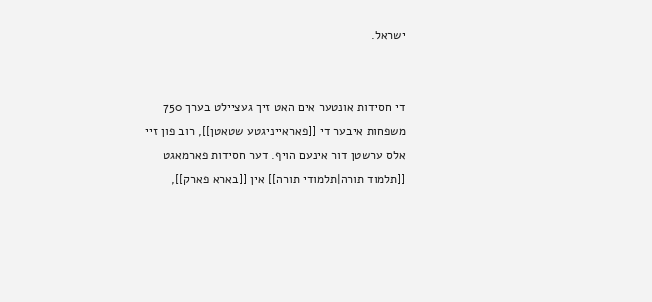ישראל.


די חסידות אונטער אים האט זיך געציילט בערך 750 משפחות איבער די [[פאראייניגטע שטאטן]], רוב פון זיי אלס ערשטן דור אינעם הויף. דער חסידות פארמאגט [[תלמוד תורה|תלמודי תורה]] אין [[בארא פארק]],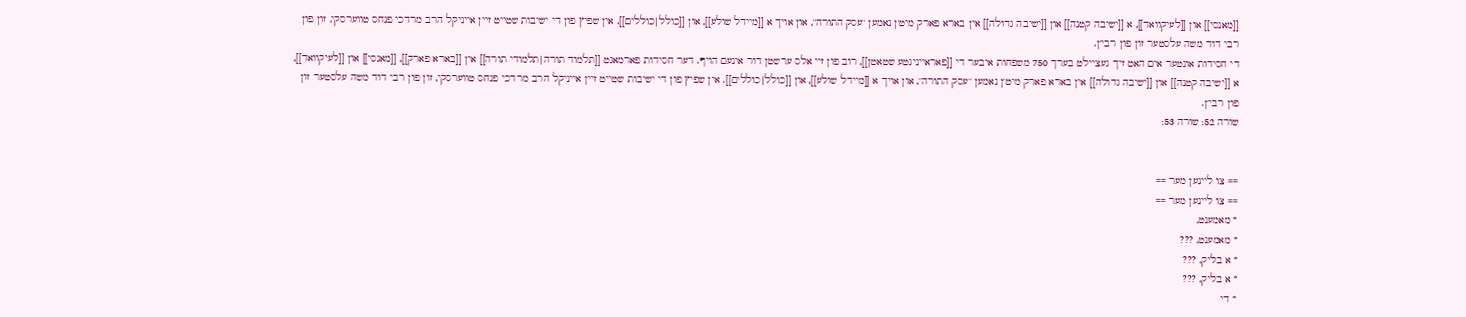[[מאנסי]] און [[לעיקוואד]], א [[ישיבה קטנה]] און [[ישיבה גדולה]] אין בארא פארק מיט'ן נאמען "עסק התורה", און אויך א [[מיידל שולע]], און [[כולל|כוללים]]. אין שפיץ פון די ישיבות שטייט זיין אייניקל הרב מרדכי פנחס טווערסקי, זון פון רבי דוד משה עלסטער זון פון רבי'ן.
די חסידות אונטער אים האט זיך געציילט בערך 750 משפחות איבער די [[פאראייניגטע שטאטן]], רוב פון זיי אלס ערשטן דור אינעם הויף. דער חסידות פארמאגט [[תלמוד תורה|תלמודי תורה]] אין [[בארא פארק]], [[מאנסי]] און [[לעיקוואד]], א [[ישיבה קטנה]] און [[ישיבה גדולה]] אין בארא פארק מיט'ן נאמען "עסק התורה", און אויך א [[מיידל שולע]], און [[כולל|כוללים]]. אין שפיץ פון די ישיבות שטייט זיין אייניקל הרב מרדכי פנחס טווערסקי, זון פון רבי דוד משה עלסטער זון פון רבי'ן.
שורה 52: שורה 53:


== צו ליינען מער ==
== צו ליינען מער ==
* מאמענט,
* מאמענט, ???
* א בליק, ???
* א בליק, ???
* די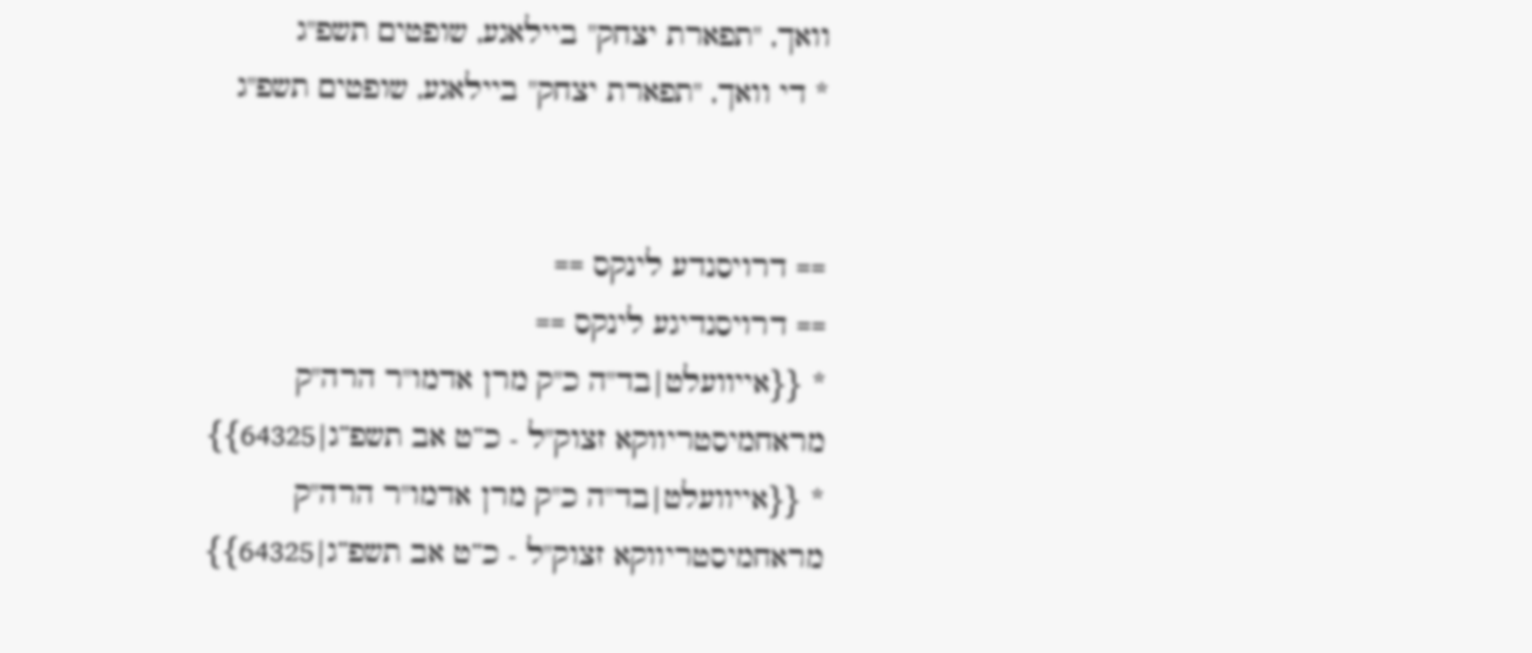וואך, "תפארת יצחק" ביילאגע, שופטים תשפ"ג
* די וואך, "תפארת יצחק" ביילאגע, שופטים תשפ"ג


== דרויסנדע לינקס ==
== דרויסנדיגע לינקס ==
* {{אייוועלט|בד"ה כ"ק מרן אדמו"ר הרה"ק מראחמיסטריווקא זצוק"ל - כ”ט אב תשפ”ג|64325}}
* {{אייוועלט|בד"ה כ"ק מרן אדמו"ר הרה"ק מראחמיסטריווקא זצוק"ל - כ”ט אב תשפ”ג|64325}}